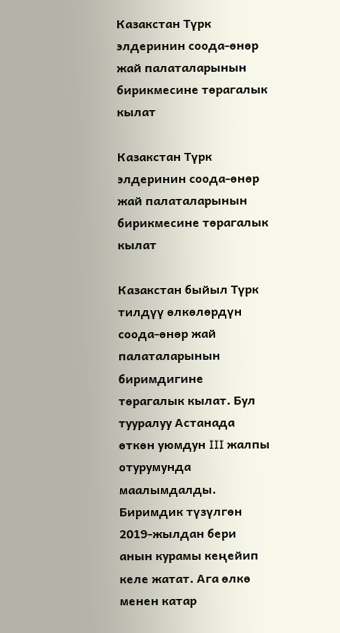Казакстан Түрк элдеринин соода-өнөр жай палаталарынын бирикмесине төрагалык кылат

Казакстан Түрк элдеринин соода-өнөр жай палаталарынын бирикмесине төрагалык кылат

Казакстан быйыл Түрк тилдүү өлкөлөрдүн соода-өнөр жай палаталарынын биримдигине төрагалык кылат. Бул тууралуу Астанада өткөн уюмдун III жалпы отурумунда маалымдалды. Биримдик түзүлгөн 2019-жылдан бери анын курамы кеңейип келе жатат. Ага өлкө менен катар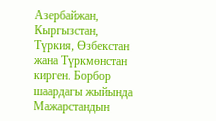Азербайжан, Кыргызстан, Түркия, Өзбекстан жана Түркмөнстан кирген. Борбор шаардагы жыйында Мажарстандын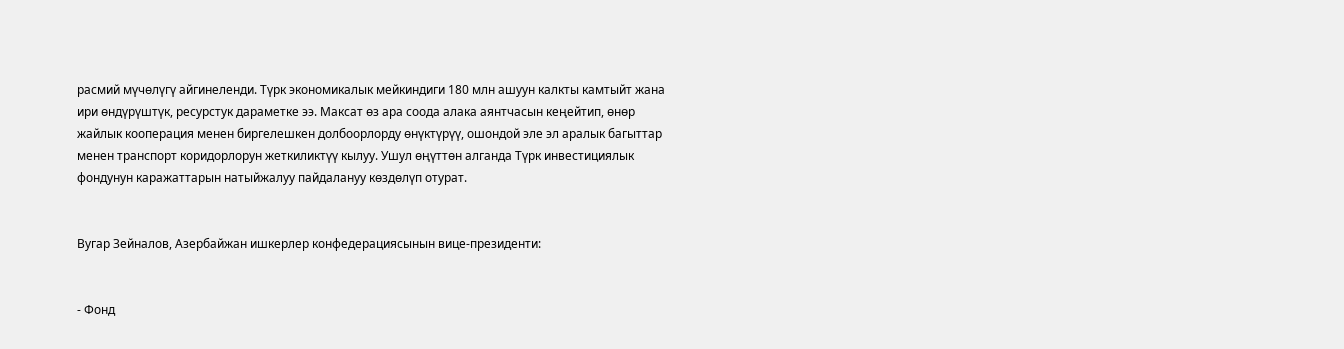расмий мүчөлүгү айгинеленди. Түрк экономикалык мейкиндиги 180 млн ашуун калкты камтыйт жана ири өндүрүштүк, ресурстук дараметке ээ. Максат өз ара соода алака аянтчасын кеңейтип, өнөр жайлык кооперация менен биргелешкен долбоорлорду өнүктүрүү, ошондой эле эл аралык багыттар менен транспорт коридорлорун жеткиликтүү кылуу. Ушул өңүттөн алганда Түрк инвестициялык фондунун каражаттарын натыйжалуу пайдалануу көздөлүп отурат.


Вугар Зейналов, Азербайжан ишкерлер конфедерациясынын вице-президенти:


- Фонд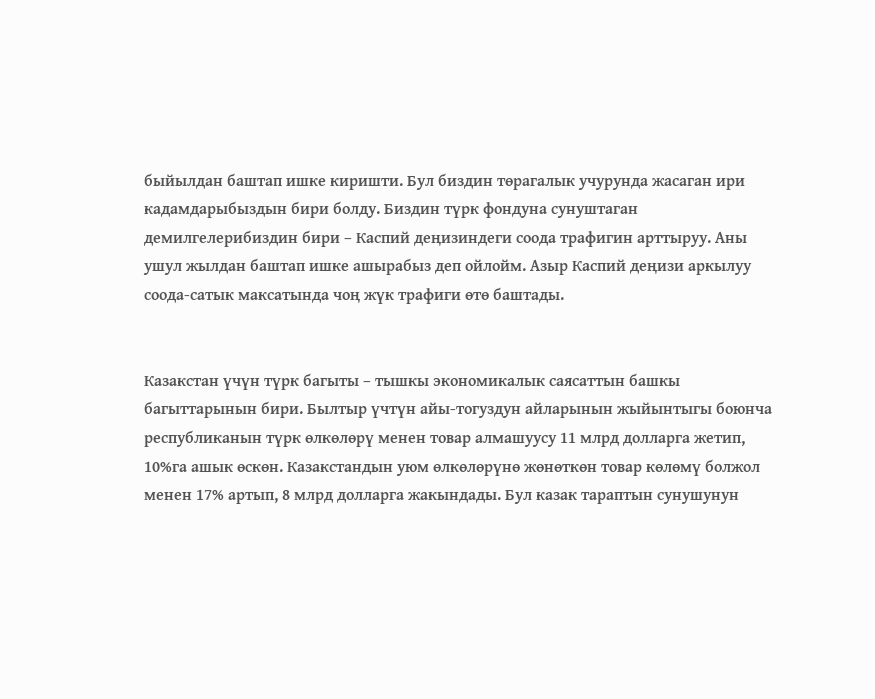быйылдан баштап ишке киришти. Бул биздин төрагалык учурунда жасаган ири кадамдарыбыздын бири болду. Биздин түрк фондуна сунуштаган демилгелерибиздин бири – Каспий деңизиндеги соода трафигин арттыруу. Аны ушул жылдан баштап ишке ашырабыз деп ойлойм. Азыр Каспий деңизи аркылуу соода-сатык максатында чоң жүк трафиги өтө баштады.


Казакстан үчүн түрк багыты – тышкы экономикалык саясаттын башкы багыттарынын бири. Былтыр үчтүн айы-тогуздун айларынын жыйынтыгы боюнча республиканын түрк өлкөлөрү менен товар алмашуусу 11 млрд долларга жетип, 10%га ашык өскөн. Казакстандын уюм өлкөлөрүнө жөнөткөн товар көлөмү болжол менен 17% артып, 8 млрд долларга жакындады. Бул казак тараптын сунушунун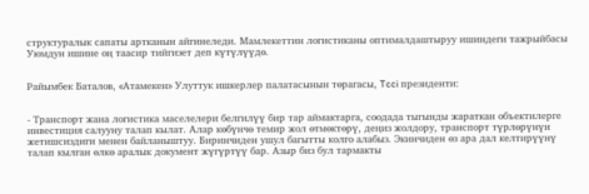структуралык сапаты артканын айгинеледи. Мамлекеттин логистиканы оптималдаштыруу ишиндеги тажрыйбасы Уюмдун ишине оң таасир тийгизет деп күтүлүүдө.


Райымбек Баталов, «Атамекен» Улуттук ишкерлер палатасынын төрагасы, Tcci президенти:


- Транспорт жана логистика маселелери белгилүү бир тар аймактарга, соодада тыгынды жараткан объектилерге инвестиция салууну талап кылат. Алар көбүнчө темир жол өтмөктөрү, деңиз жолдору, транспорт түрлөрүнүн жетишсиздиги менен байланыштуу. Биринчиден ушул багытты колго алабыз. Экинчиден өз ара дал келтирүүнү талап кылган өлкө аралык документ жүгүртүү бар. Азыр биз бул тармакты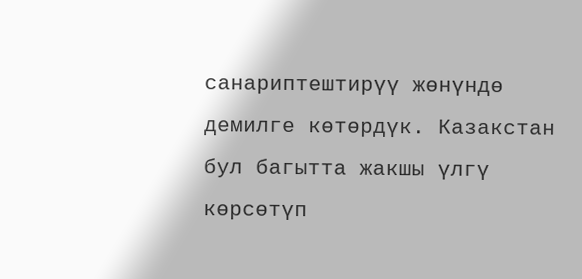санариптештирүү жөнүндө демилге көтөрдүк. Казакстан бул багытта жакшы үлгү көрсөтүп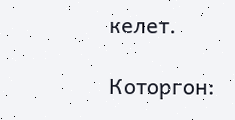келет.

Которгон: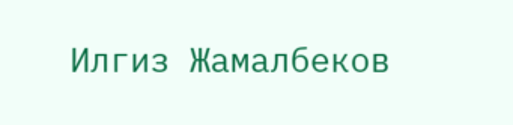Илгиз Жамалбеков